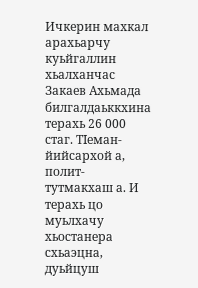Ичкерин махкал арахьарчу куьйгаллин хьалханчас Закаев Ахьмада билгалдаьккхина терахь 26 000 стаг. ТIеман-йийсархой а, полит-тутмакхаш а. И терахь цо муьлхачу хьостанера схьаэцна, дуьйцуш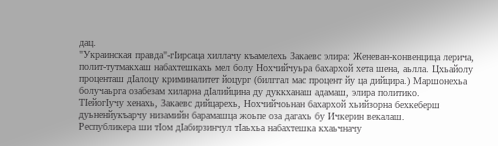дац.
"Украинская правда"-гIирсаца хиллачу къамелехь Закаевс элира: Женеван-конвенцица лерича, полит-тутмакхаш набахтешкахь мел болу Нохчийчуьра бахархой хета шена, аьлла. Цхьайолу проценташ дIалоцу криминалитет йоцург (билггал мас процент йу ца дийцира.) Маршонехьа болучаьрга озабезам хиларна дIалийцина ду дуккханаш адамаш, элира политико.
ТIейогIучу хенахь, Закаевс дийцарехь, Нохчийчоьнан бахархой хьийзорна бехкеберш дуьненйукъарчу низамийн барамашца жоьпе оза дагахь бу Ичкерин векалаш.
Республикера ши тIом дIабирзинчул тIаьхьа набахтешка кхаьчначу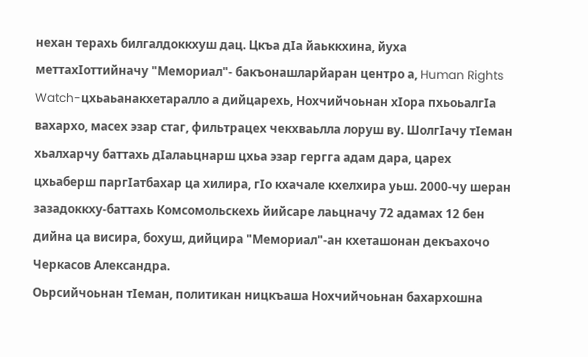нехан терахь билгалдоккхуш дац. Цкъа дIа йаьккхина, йуха меттахIоттийначу "Мемориал"- бакъонашларйаран центро а, Human Rights Watch-цхьаьанакхетаралло а дийцарехь, Нохчийчоьнан хIора пхьоьалгIа вахархо, масех эзар стаг, фильтрацех чекхваьлла лоруш ву. ШолгIачу тIеман хьалхарчу баттахь дIалаьцнарш цхьа эзар гергга адам дара, царех цхьаберш паргIатбахар ца хилира, гIо кхачале кхелхира уьш. 2000-чу шеран зазадоккху-баттахь Комсомольскехь йийсаре лаьцначу 72 адамах 12 бен дийна ца висира, бохуш, дийцира "Мемориал"-ан кхеташонан декъахочо Черкасов Александра.
Оьрсийчоьнан тIеман, политикан ницкъаша Нохчийчоьнан бахархошна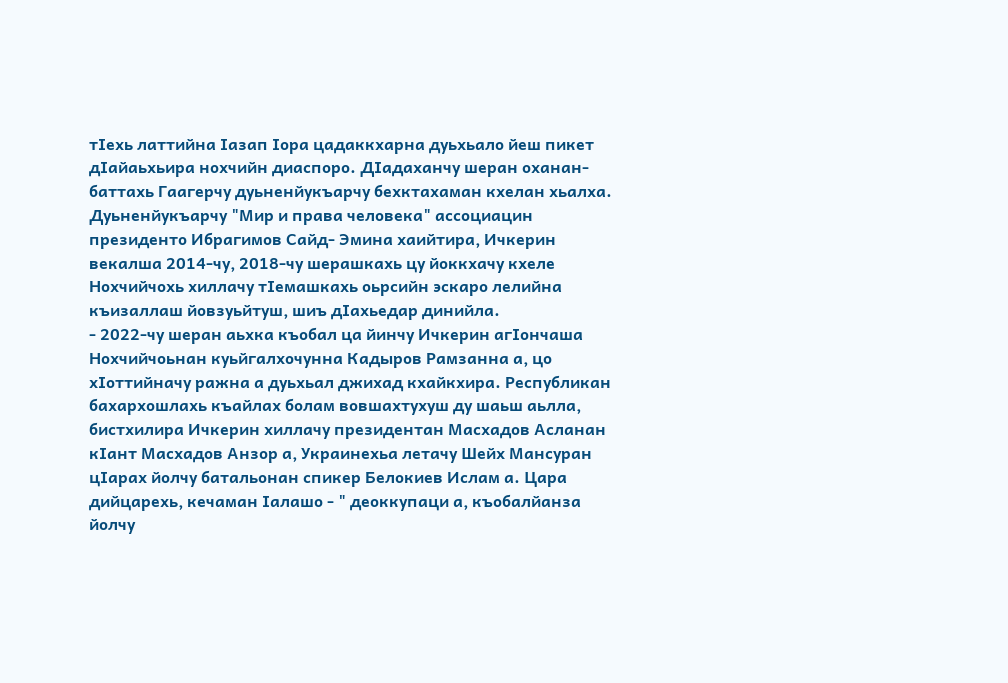тIехь латтийна Iазап Iора цадаккхарна дуьхьало йеш пикет дIайаьхьира нохчийн диаспоро. ДIадаханчу шеран оханан-баттахь Гаагерчу дуьненйукъарчу бехктахаман кхелан хьалха. Дуьненйукъарчу "Мир и права человека" ассоциацин президенто Ибрагимов Сайд- Эмина хаийтира, Ичкерин векалша 2014-чу, 2018-чу шерашкахь цу йоккхачу кхеле Нохчийчохь хиллачу тIемашкахь оьрсийн эскаро лелийна къизаллаш йовзуьйтуш, шиъ дIахьедар динийла.
- 2022-чу шеран аьхка къобал ца йинчу Ичкерин агIончаша Нохчийчоьнан куьйгалхочунна Кадыров Рамзанна а, цо хIоттийначу ражна а дуьхьал джихад кхайкхира. Республикан бахархошлахь къайлах болам вовшахтухуш ду шаьш аьлла, бистхилира Ичкерин хиллачу президентан Масхадов Асланан кIант Масхадов Анзор а, Украинехьа летачу Шейх Мансуран цIарах йолчу батальонан спикер Белокиев Ислам а. Цара дийцарехь, кечаман Iалашо - " деоккупаци а, къобалйанза йолчу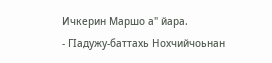Ичкерин Маршо а" йара.
- ГIадужу-баттахь Нохчийчоьнан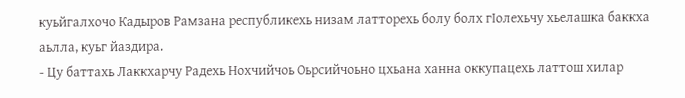куьйгалхочо Кадыров Рамзана республикехь низам латторехь болу болх гIолехьчу хьелашка баккха аьлла, куьг йаздира.
- Цу баттахь Лаккхарчу Радехь Нохчийчоь Оьрсийчоьно цхьана ханна оккупацехь латтош хилар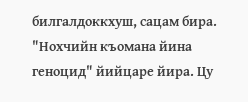билгалдоккхуш, сацам бира. "Нохчийн къомана йина геноцид" йийцаре йира. Цу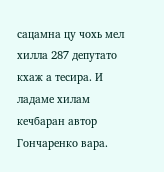сацамна цу чохь мел хилла 287 депутато кхаж а тесира. И ладаме хилам кечбаран автор Гончаренко вара.